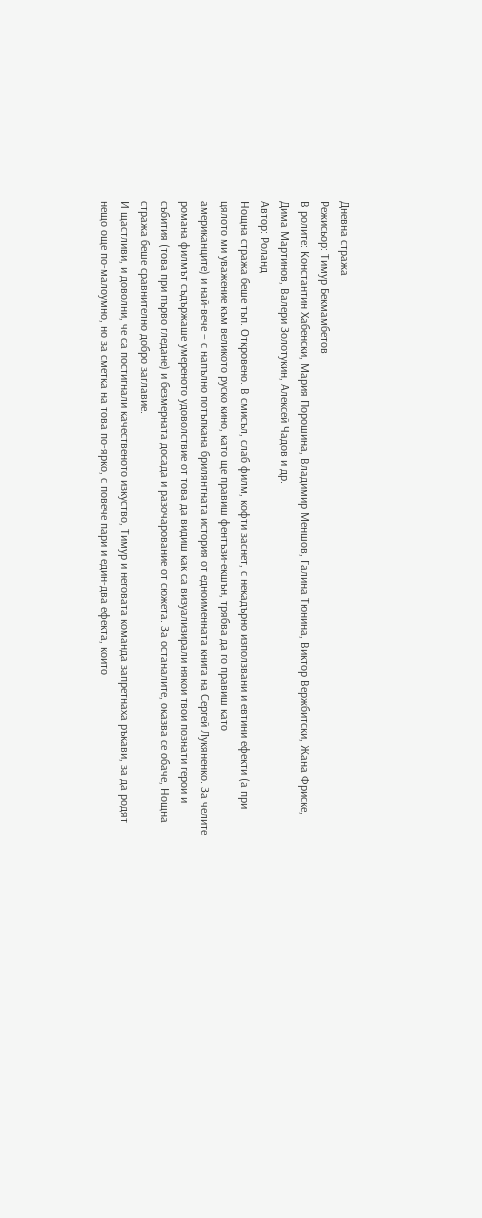Дневна стража
Режисьор: Тимур Бекмамбетов
В ролите: Константин Хабенски, Мария Порошина, Владимир Меншов, Галина Тюнина, Виктор Вержбитски, Жана Фриске, Дима Мартинов, Валери Золотукин, Алексей Чадов и др.
Автор: Роланд
Нощна стража беше тъп. Откровено. В смисъл, слаб филм, кофти заснет, с некадърно използвани и евтини ефекти (а при цялото ми уважение към великото руско кино, като ще правиш фентъзи-екшън, трябва да го правиш като
американците) и най-вече – с напълно потъпкана брилянтната история от едноименната книга на Сергей Лукяненко. За челите романа филмът съдържаше умереното удоволствие от това да видиш как са визуализирали някои твои познати герои и събития (това при първо гледане) и безмерната досада и разочарование от сюжета. За останалите, оказва се обаче, Нощна стража беше сравнително добро заглавие.
И щастливи, и доволни, че са постигнали качественото изкуство, Тимур и неговата команда запретнаха ръкави, за да родят нещо още по-малоумно, но за сметка на това по-ярко, с повече пари и един-два ефекта, които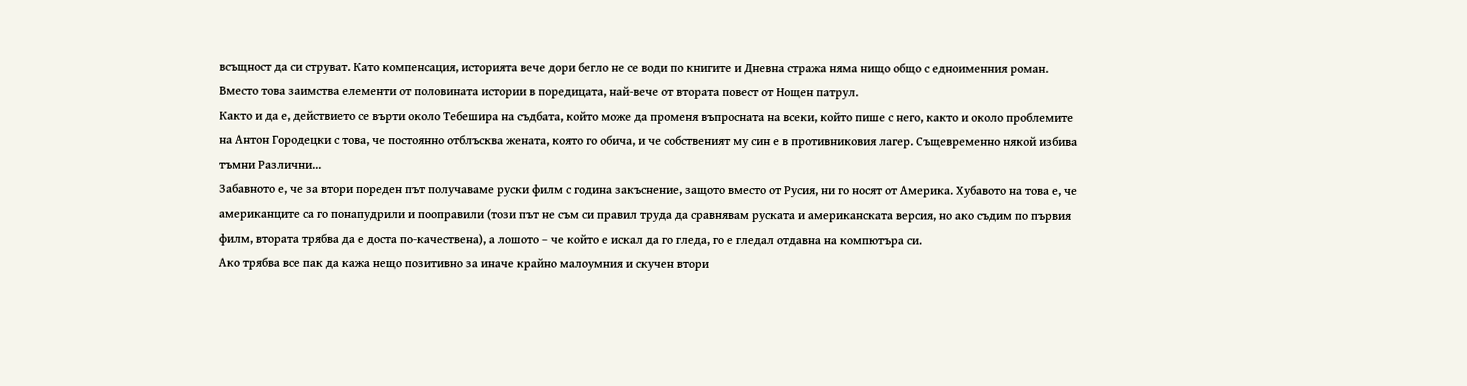всъщност да си струват. Като компенсация, историята вече дори бегло не се води по книгите и Дневна стража няма нищо общо с едноименния роман. Вместо това заимства елементи от половината истории в поредицата, най-вече от втората повест от Нощен патрул.
Както и да е, действието се върти около Тебешира на съдбата, който може да променя въпросната на всеки, който пише с него, както и около проблемите на Антон Городецки с това, че постоянно отблъсква жената, която го обича, и че собственият му син е в противниковия лагер. Същевременно някой избива тъмни Различни...
Забавното е, че за втори пореден път получаваме руски филм с година закъснение, защото вместо от Русия, ни го носят от Америка. Хубавото на това е, че американците са го понапудрили и пооправили (този път не съм си правил труда да сравнявам руската и американската версия, но ако съдим по първия филм, втората трябва да е доста по-качествена), а лошото – че който е искал да го гледа, го е гледал отдавна на компютъра си.
Ако трябва все пак да кажа нещо позитивно за иначе крайно малоумния и скучен втори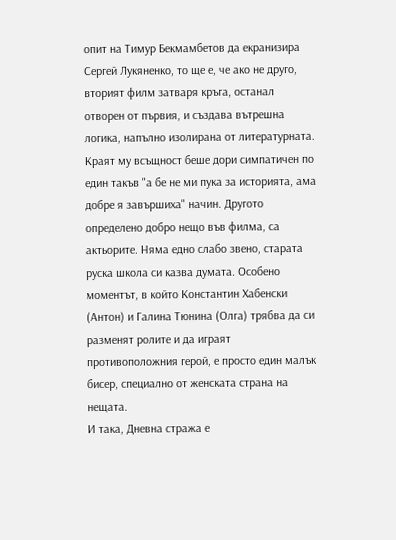опит на Тимур Бекмамбетов да екранизира Сергей Лукяненко, то ще е, че ако не друго, вторият филм затваря кръга, останал отворен от първия, и създава вътрешна логика, напълно изолирана от литературната. Краят му всъщност беше дори симпатичен по един такъв "а бе не ми пука за историята, ама добре я завършиха" начин. Другото определено добро нещо във филма, са актьорите. Няма едно слабо звено, старата руска школа си казва думата. Особено моментът, в който Константин Хабенски (Антон) и Галина Тюнина (Олга) трябва да си разменят ролите и да играят противоположния герой, е просто един малък бисер, специално от женската страна на нещата.
И така, Дневна стража е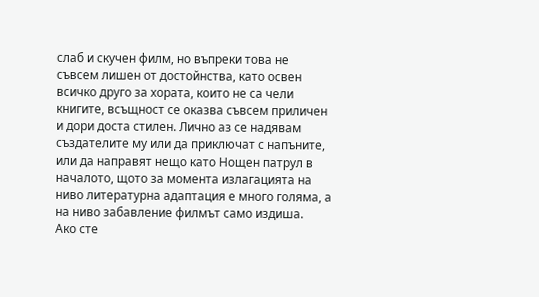слаб и скучен филм, но въпреки това не съвсем лишен от достойнства, като освен всичко друго за хората, които не са чели книгите, всъщност се оказва съвсем приличен и дори доста стилен. Лично аз се надявам създателите му или да приключат с напъните, или да направят нещо като Нощен патрул в началото, щото за момента излагацията на ниво литературна адаптация е много голяма, а на ниво забавление филмът само издиша.
Ако сте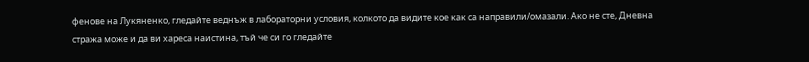фенове на Лукяненко, гледайте веднъж в лабораторни условия, колкото да видите кое как са направили/омазали. Ако не сте, Дневна стража може и да ви хареса наистина, тъй че си го гледайте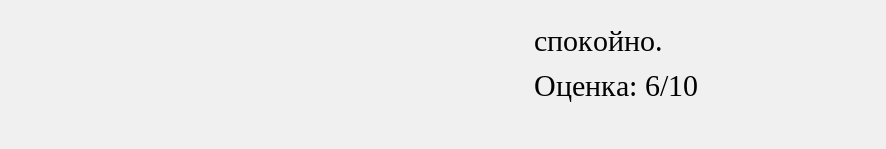спокойно.
Оценка: 6/10